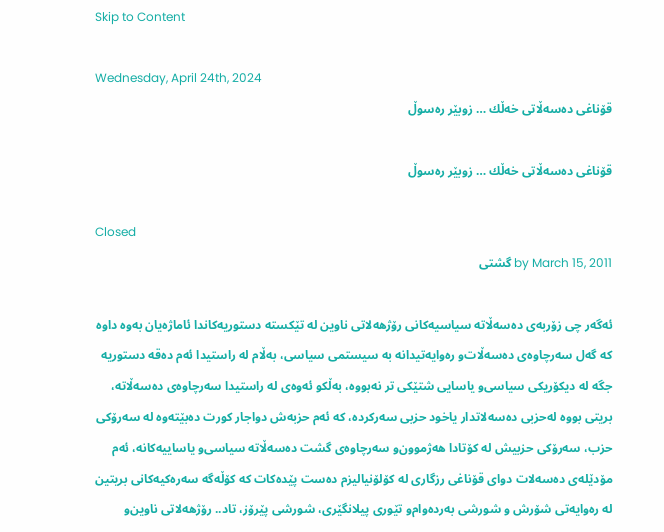Skip to Content

Wednesday, April 24th, 2024
قۆناغی ده‌سه‌ڵاتی خه‌ڵك … زوبێر ره‌سوڵ

قۆناغی ده‌سه‌ڵاتی خه‌ڵك … زوبێر ره‌سوڵ

Closed
by March 15, 2011 گشتی

ئه‌گه‌ر چی زۆربه‌ی ده‌سه‌ڵاته‌ سیاسیه‌كانی رۆژهه‌لاتی ناوین له‌ تێكسته‌ دستوریه‌كاندا ئاماژه‌یان به‌وه‌ داوه‌ كه‌ گه‌ل سه‌رچاوه‌ی ده‌سه‌ڵات‌و ره‌وایه‌تیدانه‌ به‌ سیستمی سیاسی، به‌ڵام له‌ راستیدا ئه‌م ده‌قه‌ دستوریه‌ جگه‌ له‌ دیكۆریكی سیاسی‌و یاسایی شتێكی تر نه‌بووه‌، به‌ڵكو ئه‌وه‌ی له‌ راستیدا سه‌رچاوه‌ی ده‌سه‌ڵاته‌،  بریتی بووه‌ له‌حزبی ده‌سه‌لاتدار یاخود حزبی سه‌ركرده‌، كه‌ ئه‌م حزبه‌ش دواجار كورت ده‌بێته‌وه‌ له‌ سه‌رۆكی حزب، سه‌رۆكی حزبیش له‌ كۆتادا هه‌ژموون‌و سه‌رچاوه‌ی گشت ده‌سه‌ڵاته‌ سیاسی‌و یاساییه‌كانه‌، ئه‌م مۆدێله‌ی ده‌سه‌لات دوای قۆناغی رزگاری له‌ كۆلۆنیالیزم ده‌ست پێده‌كات كه‌ كۆڵه‌گه‌ سه‌ره‌كیه‌كانی بریتین له‌ ره‌وایه‌تی شۆرش و شورشی به‌رده‌وام‌و تێوری پیلانگێری، شورشی پێرۆز، تاد.. رۆژهه‌لاتی ناوین‌و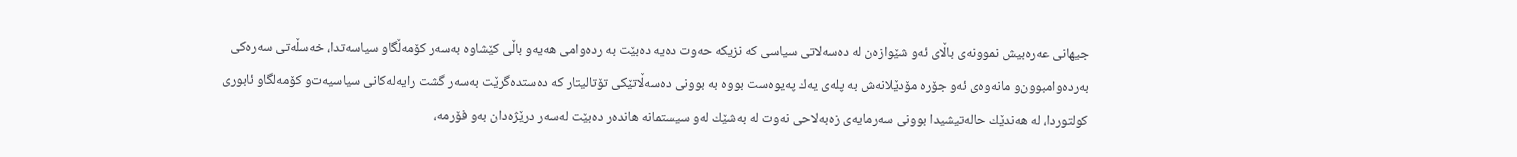جیهانی عه‌ره‌بیش نموونه‌ی باڵای ئه‌و شێوازه‌ن له‌ ده‌سه‌لاتی سیاسی كه‌ نزیكه‌ حه‌وت ده‌یه‌ ده‌بێت به‌ رده‌وامی هه‌یه‌و باڵی كێشاوه‌ به‌سه‌ر كۆمه‌ڵگاو سیاسه‌تدا، خه‌سڵه‌تی سه‌ره‌كی به‌رده‌وامبوون‌و مانه‌وه‌ی ئه‌و جۆره‌ مۆدێلانه‌ش به‌ پله‌ی یه‌ك په‌یوه‌ست بووه‌ به‌ بوونی ده‌سه‌ڵاتێكی تۆتالیتار كه‌ ده‌ستده‌گرێت به‌سه‌ر گشت رایه‌له‌كانی سیاسیه‌ت‌و كۆمه‌لگاو ئابوری كولتوردا، له‌ هه‌ندێك حاله‌تیشیدا بوونی سه‌رمایه‌ی زه‌به‌لاحی نه‌وت له‌ به‌شێك له‌و سیستمانه‌ هانده‌ر ده‌بێت له‌سه‌ر درێژه‌دان به‌و فۆرمه‌،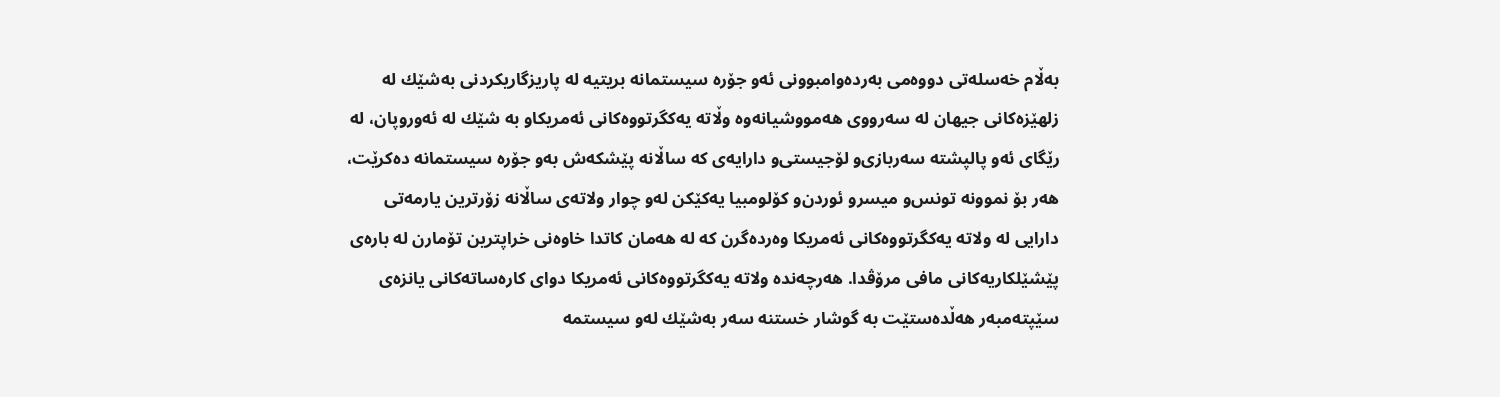به‌ڵام خه‌سله‌تی دووه‌می به‌رده‌وامبوونی ئه‌و جۆره‌ سیستمانه‌ بریتیه‌ له‌ پاریزگاریكردنی به‌شێك له‌ زلهێزه‌كانی جیهان له‌ سه‌رووی هه‌مووشیانه‌وه‌ وڵاته‌ یه‌كگرتووه‌كانی ئه‌مریكاو به‌ شێك له‌ ئه‌وروپان، له‌ رێگای ئه‌و پالپشته‌ سه‌ربازی‌و لۆجیستی‌و دارایه‌ی كه‌ ساڵانه‌ پێشكه‌ش به‌و جۆره‌ سیستمانه‌ ده‌كرێت، هه‌ر بۆ نموونه‌ تونس‌و میسرو ئوردن‌و كۆلومبیا یه‌كێكن له‌و چوار ولاته‌ی ساڵانه‌ زۆرترین یارمه‌تی دارایی له‌ ولاته‌ یه‌كگرتووه‌كانی ئه‌مریكا وه‌رده‌گرن كه‌ له‌ هه‌مان كاتدا خاوه‌نی خراپترین تۆمارن له‌ باره‌ی پێشێلكاریه‌كانی مافی مرۆڤدا. هه‌رچه‌نده‌ ولاته‌ یه‌كگرتووه‌كانی ئه‌مریكا دوای كاره‌ساته‌كانی یانزه‌ی سێپته‌مبه‌ر هه‌ڵده‌ستێت به‌ گوشار خستنه‌ سه‌ر به‌شێك له‌و سیستمه‌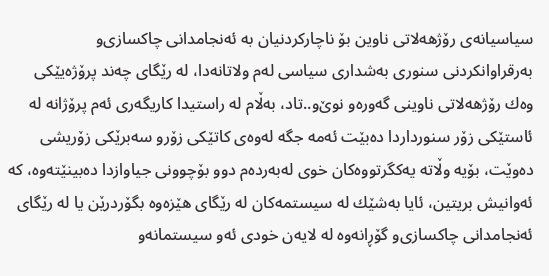سیاسیانه‌ی رۆژهه‌لاتی ناوین بۆ ناچاركردنیان به‌ ئه‌نجامدانی چاكسازی‌و به‌رقراوانكردنی سنوری به‌شداری سیاسی له‌م ولاتانه‌دا، له‌ رێگای چه‌ند پرۆژه‌یێكی وه‌ك رۆژهه‌لاتی ناوینی گه‌وره‌و نوێ‌و..تاد، به‌ڵام له‌ راستیدا كاریگه‌ری ئه‌م پرۆژانه‌ له‌ ئاستێكی زۆر سنورداردا ده‌بێت ئه‌مه‌ جگه‌ له‌وه‌ی كاتێكی زۆرو سه‌برێكی زۆریشی ده‌وێت، بۆیه‌ وڵاته‌ یه‌كگرتووه‌كان خوی له‌به‌رده‌م دوو بۆچوونی جیاوازدا ده‌بینێته‌وه‌، كه‌ ئه‌وانیش بریتین، ئایا به‌شێك له‌ سیستمه‌كان له‌ رێگای هێزه‌وه‌ بگۆردرێن یا له‌ رێگای ئه‌نجامدانی چاكسازی‌و گۆڕانه‌وه‌ له‌ لایه‌ن خودی ئه‌و سیستمانه‌و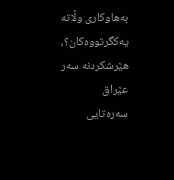به‌هاوكاری وڵاته‌ یه‌كگرتووه‌كان؟، هێرشكردنه‌ سه‌ر عێراق سه‌ره‌تایی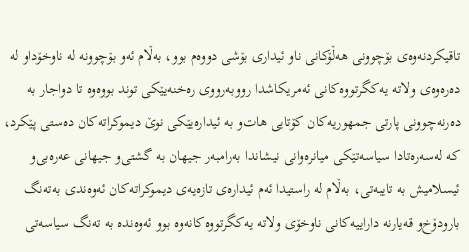تاقیكردنه‌وه‌ی بۆچوونی هه‌ڵۆكانی ناو ئیداری بۆشی دووه‌م بوو، به‌ڵام ئه‌و بۆچوونه‌ له‌ ناوخۆداو له‌ ده‌ره‌وه‌ی ولاته‌ یه‌كگرتووه‌كانی ئه‌مریكاشدا رووبه‌رووی ره‌خنه‌یێكی توند بووه‌وه‌ تا دواجار به‌ ده‌رنه‌چوونی پارتی جمهوریه‌كان كۆتایی هات‌و به‌ ئیداره‌یێكی نوێ دیموكراته‌كان ده‌ستی پێكرد، كه‌ له‌سه‌ره‌تادا سیاسه‌تێكی میانره‌وانی نیشاندا به‌رامبه‌ر جیهان به‌ گشتی‌و جیهانی عه‌ره‌بی‌و ئیسلامیش به‌ تایبه‌تی، به‌ڵام له‌ راستیدا ئه‌م ئیداره‌ی تازه‌یه‌ی دیموكراته‌كان ئه‌وه‌ندی به‌ته‌نگ بارودۆخ‌و قه‌یارنه‌ داراییه‌كانی ناوخۆی ولاته‌ یه‌كگرتووه‌كانه‌وه‌ بوو ئه‌وه‌نده‌ به‌ ته‌نگ سیاسه‌تی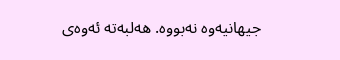جیهانیه‌وه‌ نه‌بووه‌. هه‌لبه‌ته‌ ئه‌وه‌ی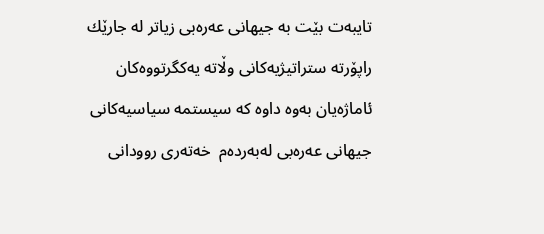تایبه‌ت بێت به‌ جیهانی عه‌ره‌بی زیاتر له‌ جارێك راپۆرته‌ ستراتیژیه‌كانی وڵاته‌ یه‌كگرتووه‌كان ئاماژه‌یان به‌وه‌ داوه‌ كه‌ سیستمه‌ سیاسیه‌كانی جیهانی عه‌ره‌بی له‌به‌رده‌م  خه‌ته‌ری روودانی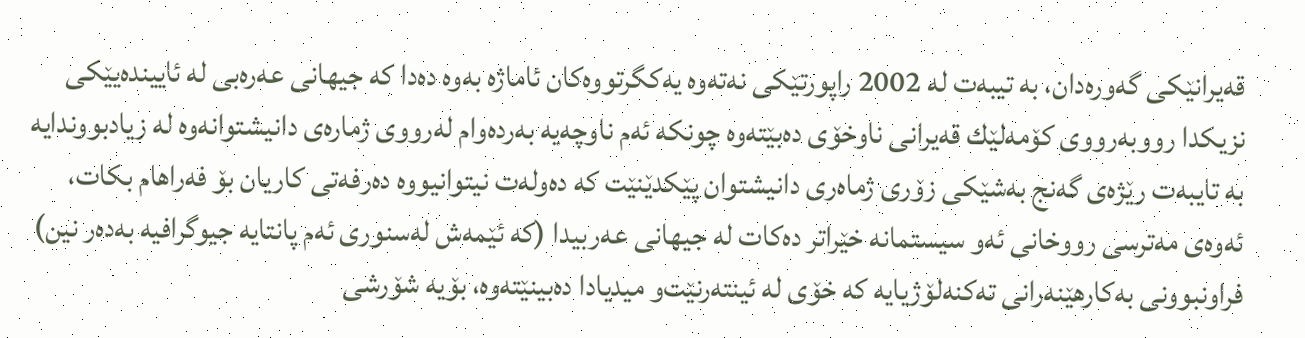قه‌یرانێكی گه‌وره‌دان، به‌ تیبه‌ت له‌ 2002 راپورتێكی نه‌ته‌وه‌ یه‌كگرتووه‌كان ئاماژه‌ به‌وه‌ ده‌دا كه‌ جیهانی عه‌ره‌بی له‌ ئایینده‌یێكی نزیكدا رووبه‌رووی كۆمه‌لێك قه‌یرانی ناوخۆی ده‌بێته‌وه‌ چونكه‌ ئه‌م ناوچه‌یه‌ به‌رده‌وام له‌رووی ژماره‌ی دانیشتوانه‌وه‌ له‌ زیادبووندایه‌ به‌ تایبه‌ت رێژه‌ی گه‌نج به‌شێكی زۆری ژماه‌ری دانیشتوان پێكدێنێت كه‌ ده‌وله‌ت نیتوانیووه‌ ده‌رفه‌تی كاریان بۆ فه‌راهام بكات، ئه‌وه‌ی مه‌ترسی رووخانی ئه‌و سیستمانه‌ خێراتر ده‌كات له‌ جیهانی عه‌ربیدا (كه‌ ئێمه‌ش له‌سنوری ئه‌م پانتایه‌ جیوگرافیه‌ به‌ده‌ر نین) فراونبوونی به‌كارهێنه‌رانی ته‌كنه‌لۆژیایه‌ كه‌ خۆی له‌ ئینته‌رنێت‌و میدیادا ده‌بینێته‌وه‌، بۆیه‌ شۆرشی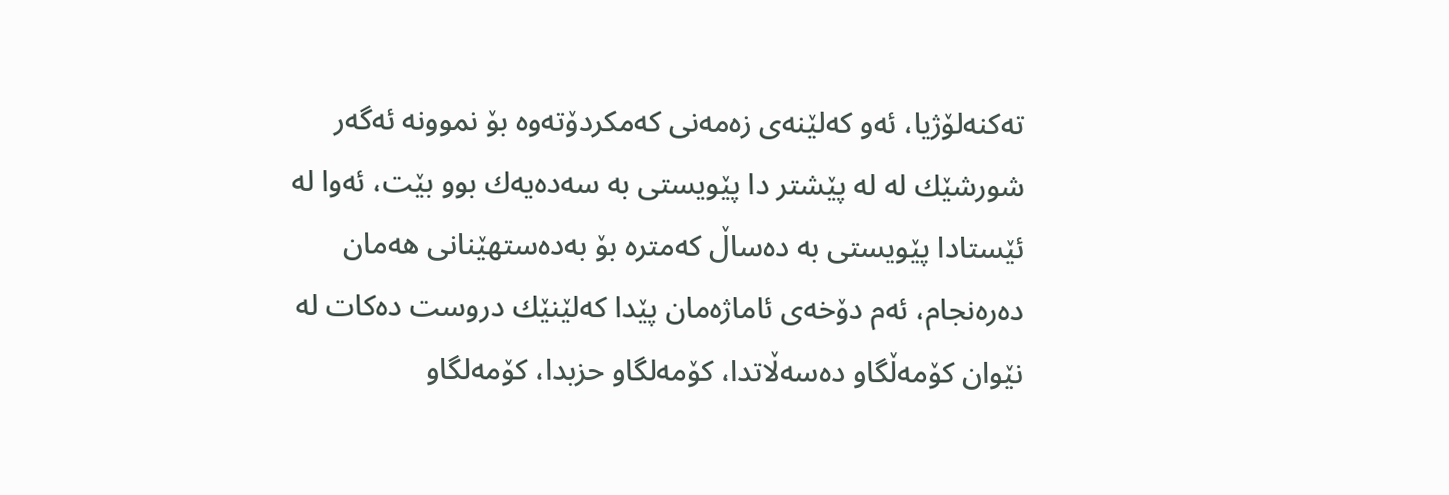ته‌كنه‌لۆژیا، ئه‌و كه‌لێنه‌ی زه‌مه‌نی كه‌مكردۆته‌وه‌ بۆ نموونه‌ ئه‌گه‌ر شورشێك له‌ له‌ پێشتر دا پێویستی به‌ سه‌ده‌یه‌ك بوو بێت، ئه‌وا له‌ ئێستادا پێویستی به‌ ده‌ساڵ كه‌متره‌ بۆ به‌ده‌ستهێنانی هه‌مان ده‌ره‌نجام، ئه‌م دۆخه‌ی ئاماژه‌مان پێدا كه‌لێنێك دروست ده‌كات له‌ نێوان كۆمه‌ڵگاو ده‌سه‌ڵاتدا، كۆمه‌لگاو حزبدا، كۆمه‌لگاو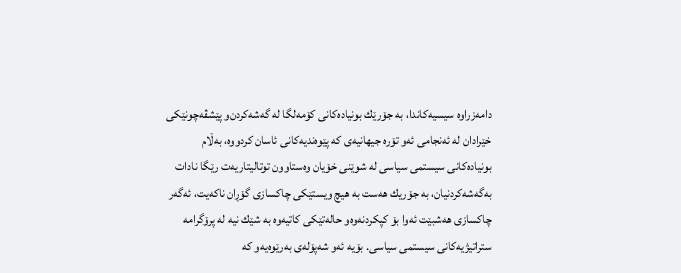دامه‌زراوه‌ سیسیه‌كاندا، به‌ جۆرێك بونیاده‌كانی كۆمه‌لگا له‌ گه‌شه‌كردن‌و پێشڤه‌چونێكی خێرادان له‌ ئه‌نجامی ئه‌و تۆره‌ جیهانیه‌ی كه‌ پێوه‌ندیه‌كانی ئاسان كردووه‌، به‌ڵام بونیاده‌كانی سیستمی سیاسی له‌ شوێنی خۆیان وه‌ستاوون توتالیتاریه‌ت رێگا نادات به‌گه‌شه‌كردنیان، به‌ جۆریك هه‌ست به‌ هیچ ویستێكی چاكسازی گۆڕان ناكه‌یت، ئه‌گه‌ر چاكسازی هه‌شبێت ئه‌وا بۆ كپكردنه‌وه‌و حاله‌تێكی كاتیه‌وه‌ به‌ شێك نیه‌ له‌ پرۆگرامه‌ ستراتیژیه‌كانی سیستمی سیاسی. بۆیه‌ ئه‌و شه‌پۆله‌ی به‌رێوه‌یه‌و كه‌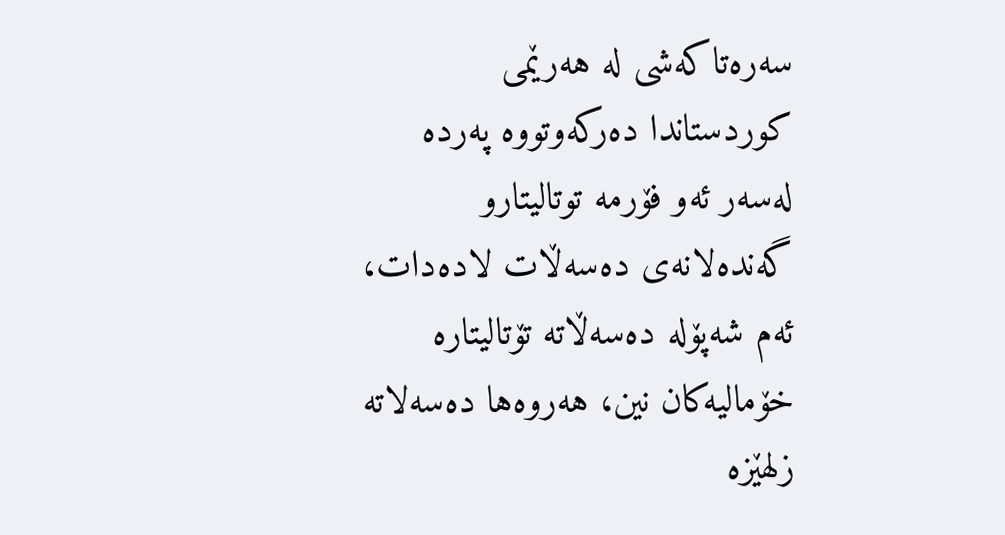سه‌ره‌تاكه‌شی له‌ هه‌رێمی كوردستاندا ده‌ركه‌وتووه‌ په‌رده‌ له‌سه‌ر ئه‌و فۆرمه‌ توتالیتارو گه‌نده‌لانه‌ی ده‌سه‌ڵات لاده‌دات، ئه‌م شه‌پۆله‌ ده‌سه‌ڵاته‌ تۆتالیتاره‌ خۆمالیه‌كان نین، هه‌روه‌ها ده‌سه‌لاته‌ زلهێزه‌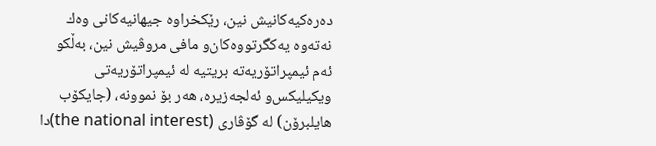ده‌ره‌كیه‌كانیش نین، رێكخراوه‌ جیهانیه‌كانی وه‌ك نه‌ته‌وه‌ یه‌كگرتووه‌كان‌و مافی مروڤیش نین، به‌ڵكو ئه‌م ئیمپراتۆریه‌ته‌ بریتیه‌ له‌ ئیمپراتۆریه‌تی ویكیلیكس‌و ئه‌لجه‌زیره‌، هه‌ر بۆ نموونه‌، (جایكۆب هایلبرۆن) له‌ گۆڤاری‌ (the national interest)دا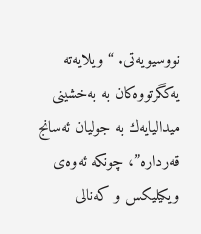نووسیویه‌تی‌. “ویلایه‌ته‌ یه‌كگرتووه‌كان به‌ به‌خشینی‌ میدالیایه‌ك به‌ جولیان ئه‌سانج قه‌رداره‌”، چونكه‌ ئه‌وه‌ی ویكیلیكس ‌و كه‌نالی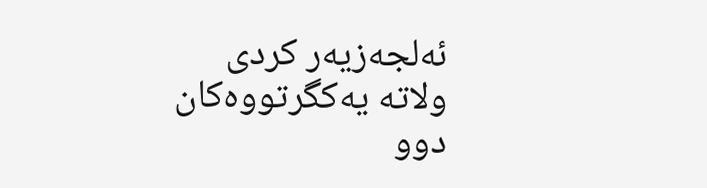ئه‌لجه‌زیه‌ر كردی ولاته‌ یه‌كگرتووه‌كان دوو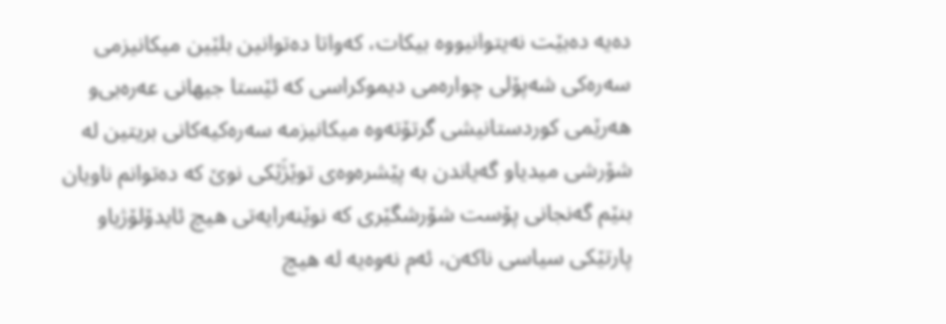ده‌یه‌ ده‌بێت نه‌یتوانیووه‌ بیكات، كه‌واتا ده‌توانین بلێین میكانیزمی سه‌ره‌كی شه‌پۆلی چواره‌می دیموكراسی كه‌ ئێستا جیهانی عه‌ره‌بی‌و هه‌رێمی كوردستانیشی گرتۆته‌وه‌ میكانیزمه‌ سه‌ره‌كیه‌كانی بریتین له‌ شۆرشی میدیاو گه‌یاندن به‌ پێشره‌وه‌ی توێژَێكی نوێ كه‌ ده‌توانم ناویان بنێم گه‌نجانی پۆست شۆرشگێری كه‌ نوێنه‌رایه‌تی هیچ ئایدۆلۆژیاو پارتێكی سیاسی ناكه‌ن، ئه‌م نه‌وه‌یه‌ له‌ هیچ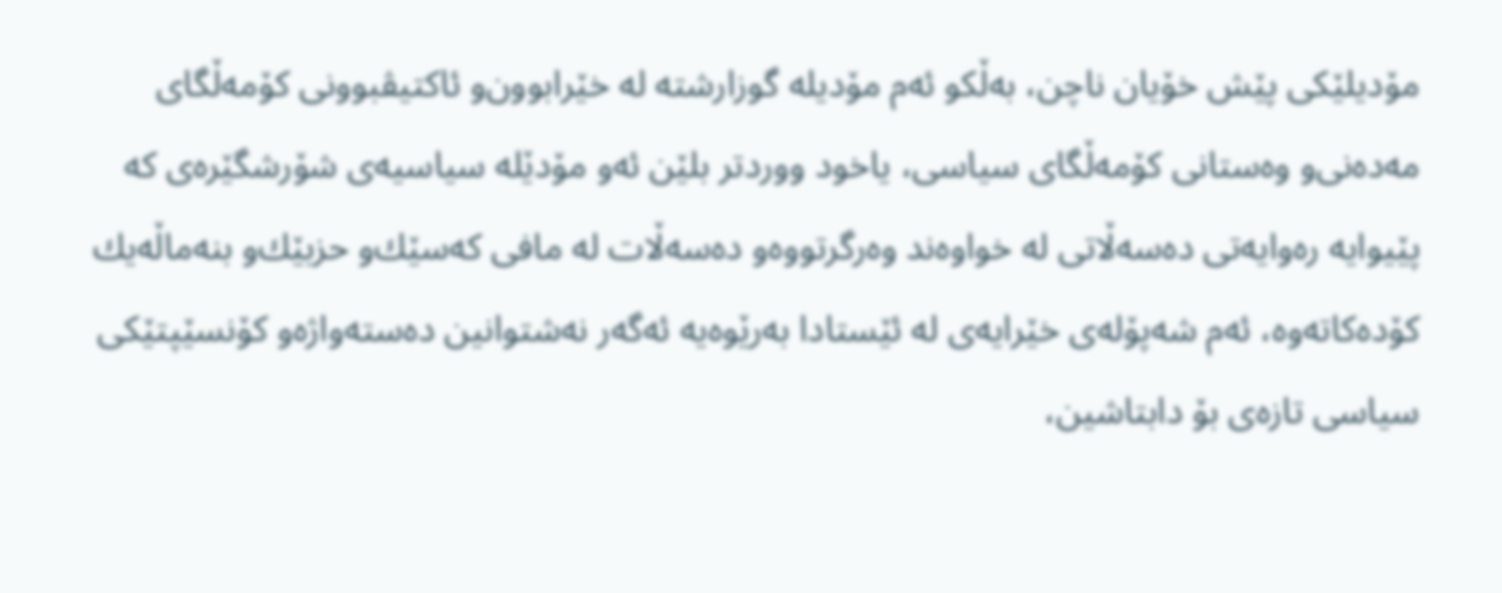مۆدیلێكی پێش خۆیان ناچن، به‌ڵكو ئه‌م مۆدیله‌ گوزارشته‌ له‌ خێرابوون‌و ئاكتیڤبوونی كۆمه‌ڵگای مه‌ده‌نی‌و وه‌ستانی كۆمه‌ڵگای سیاسی، یاخود ووردتر بلێن ئه‌و مۆدێله‌ سیاسیه‌ی شۆرشگێره‌ی كه‌ پێیوایه‌ ره‌وایه‌تی ده‌سه‌ڵاتی له‌ خواوه‌ند وه‌رگرتووه‌و ده‌سه‌ڵات له‌ مافی كه‌سێك‌و حزبێك‌و بنه‌ماڵه‌یك كۆده‌كاته‌وه‌، ئه‌م شه‌پۆله‌ی خێرایه‌ی له‌ ئێستادا به‌رێوه‌یه‌ ئه‌گه‌ر نه‌شتوانین ده‌سته‌واژه‌و كۆنسێپتێكی سیاسی تازه‌ی بۆ دابتاشین،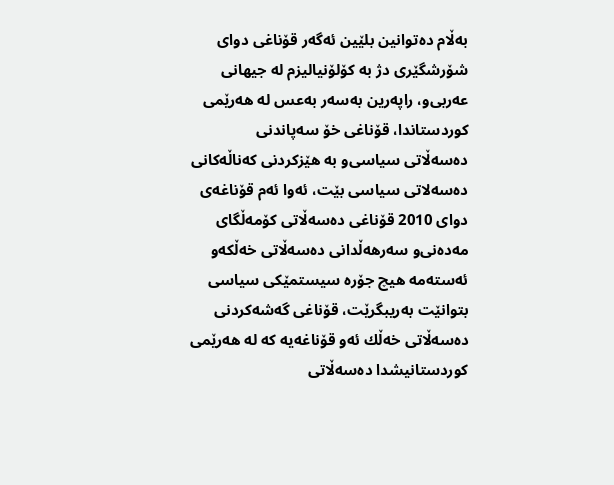به‌ڵام ده‌توانین بلێین ئه‌گه‌ر قۆناغی دوای شۆرشگێری دژ به‌ كۆلۆنیالیزم له‌ جیهانی عه‌ربی‌و، راپه‌رین به‌سه‌ر به‌عس له‌ هه‌رێمی كوردستاندا، قۆناغی خۆ سه‌پاندنی ده‌سه‌ڵاتی سیاسی‌و به‌ هێزكردنی كه‌ناڵه‌كانی ده‌سه‌لاتی سیاسی بێت، ئه‌وا ئه‌م قۆناغه‌ی دوای 2010 قۆناغی ده‌سه‌ڵاتی كۆمه‌ڵگای مه‌ده‌نی‌و سه‌رهه‌ڵدانی ده‌سه‌ڵاتی خه‌ڵكه‌و ئه‌سته‌مه‌ هیچ جۆره‌ سیستمێكی سیاسی بتوانێت به‌ریبگرێت، قۆناغی گه‌شه‌كردنی ده‌سه‌ڵاتی خه‌ڵك ئه‌و قۆناغه‌یه‌ كه‌ له‌ هه‌رێمی كوردستانیشدا ده‌سه‌ڵاتی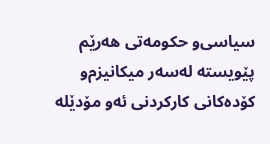سیاسی‌و حكومه‌تی هه‌رێم پێویسته‌ له‌سه‌ر میكانیزم‌و كۆده‌كانی كاركردنی ئه‌و مۆدێله‌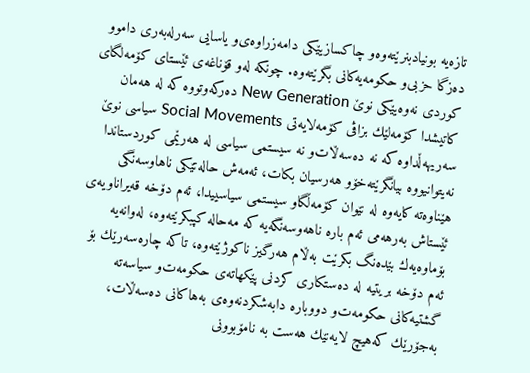تازه‌یه‌ بونیادبنرێته‌وه‌و چاكسازیێكی دامه‌زراوه‌ی‌و یاسایی سه‌رله‌به‌ری داموو ده‌زگا حزبی‌و حكومه‌یه‌كانی بگرێته‌وه‌. چونكه‌ له‌و قۆناغه‌ی ئێستای كۆمه‌لگای كوردی نه‌وه‌یێكی نوێ New Generation ده‌ركه‌وتووه‌ كه‌ له‌ هه‌مان كاتیشدا كۆمه‌لێك بزاڤی كۆمه‌لایه‌تی Social Movements سیاسی نوێ سه‌ریهه‌ڵداوه‌ كه‌ نه‌ ده‌سه‌ڵات‌و نه‌ سیستمی سیاسی له‌ هه‌رێمی كوردستاندا نه‌یتوانیووه‌ بیانگرێته‌خۆ‌و هه‌رسیان بكات، ئه‌مه‌ش حاله‌تێكی ناهاوسه‌نگی هێناوه‌ته‌ كایه‌وه‌ له‌ نێوان كۆمه‌ڵگاو سیستمی سیاسییدا، ئه‌م دۆخه‌ قه‌یراناویه‌ی ئێستاش به‌رهه‌می ئه‌م باره‌ ناهه‌وسه‌نگه‌یه‌ كه‌ مه‌حاله‌ كپبكرێته‌وه‌، له‌وانه‌یه‌ بۆماوه‌یه‌ك بێده‌نگ بكرێت به‌ڵام هه‌رگیز ناكوژێته‌وه‌، تاكه‌ چاره‌سه‌رێك بۆ ئه‌م دۆخه‌ بریتیه‌ له‌ ده‌ستكاری كردنی پێكهاته‌ی حكومه‌ت‌و سیاسه‌ته‌ گشتیه‌كانی حكومه‌ت‌و دووباره‌ دابه‌شكردنه‌وه‌ی به‌هاكانی ده‌سه‌ڵات، به‌جۆرێك كه‌هیچ لایه‌نێك هه‌ست به‌ نامۆبوونی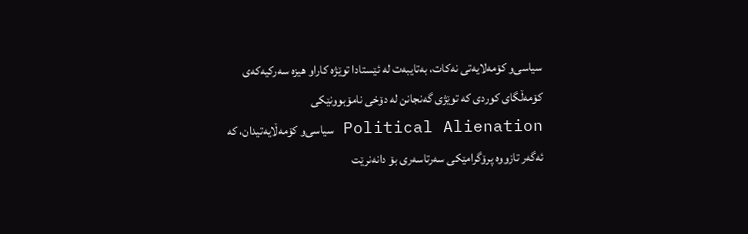سیاسی‌و كۆمه‌لایه‌تی نه‌كات، به‌تایبه‌ت له‌ ئێستادا توێژه‌ كاراو هیزه‌ سه‌ركیه‌كه‌ی كۆمه‌ڵگای كوردی كه‌ توێژی گه‌نجانن له‌ دۆخی نامۆبوونێكی  Political Alienation سیاسی‌و كۆمه‌ڵایه‌تیدان، كه‌ ئه‌گه‌ر تازووه‌ پرۆگرامێكی سه‌رتاسه‌ری بۆ دانه‌نرێت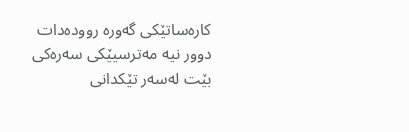كاره‌ساتێكی گه‌وره‌ رووده‌دات دوور نیه‌ مه‌ترسیێكی سه‌ره‌كی بێت له‌سه‌ر تێكدانی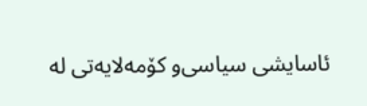ئاسایشی سیاسی‌و كۆمه‌لایه‌تی له‌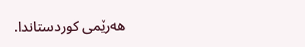هه‌رێمی كوردستاندا.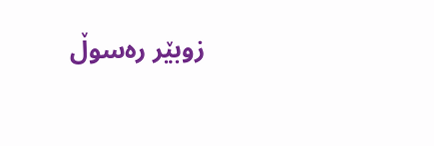زوبێر ره‌سوڵ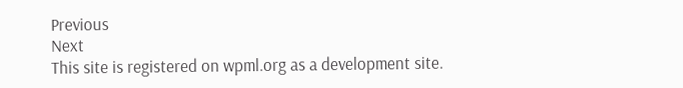Previous
Next
This site is registered on wpml.org as a development site.